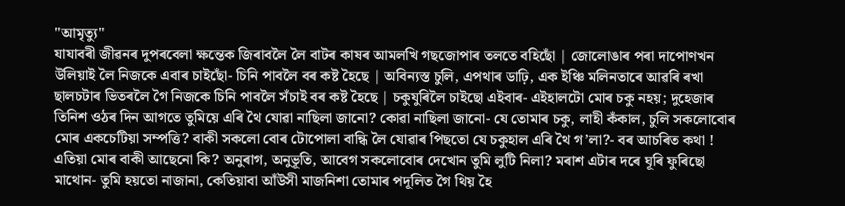"আমৃত্যু"
যাযাবৰী জীৱনৰ দুপৰবেলা ক্ষন্তেক জিৰাবলৈ লৈ বাটৰ কাষৰ আমলখি গছজোপাৰ তলতে বহিছোঁ | জোলোঙাৰ পৰা দাপোণখন উলিয়াই লৈ নিজকে এবাৰ চাইছোঁ- চিনি পাবলৈ বৰ কষ্ট হৈছে | অবিন্যস্ত চুলি, এপথাৰ ডাঢ়ি, এক ইঞ্চি মলিনতাৰে আৱৰি ৰখা ছালচটাৰ ভিতৰলৈ গৈ নিজকে চিনি পাবলৈ সঁচাই বৰ কষ্ট হৈছে | চকুযুৰিলৈ চাইছো এইবাৰ- এইহালটো মোৰ চকু নহয়; দুহেজাৰ তিনিশ ওঠৰ দিন আগতে তুমিয়ে এৰি থৈ যোৱা নাছিলা জানো? কোৱা নাছিলা জানো- যে তোমাৰ চকু, লাহী কঁকাল, চুলি সকলোবোৰ মোৰ একচেটিয়া সম্পত্তি? বাকী সকলো বোৰ টোপোলা বান্ধি লৈ যোৱাৰ পিছতো যে চকুহাল এৰি থৈ গ’লা?- বৰ আচৰিত কথা !
এতিয়া মোৰ বাকী আছেনো কি? অনুৰাগ, অনুভূতি, আবেগ সকলোবোৰ দেখোন তুমি লুটি নিলা? মৰাশ এটাৰ দৰে ঘূৰি ফুৰিছো মাথোন- তুমি হয়তো নাজানা, কেতিয়াবা আঁউসী মাজনিশা তোমাৰ পদূলিত গৈ থিয় হৈ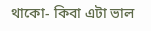থাকো- কিবা এটা ভাল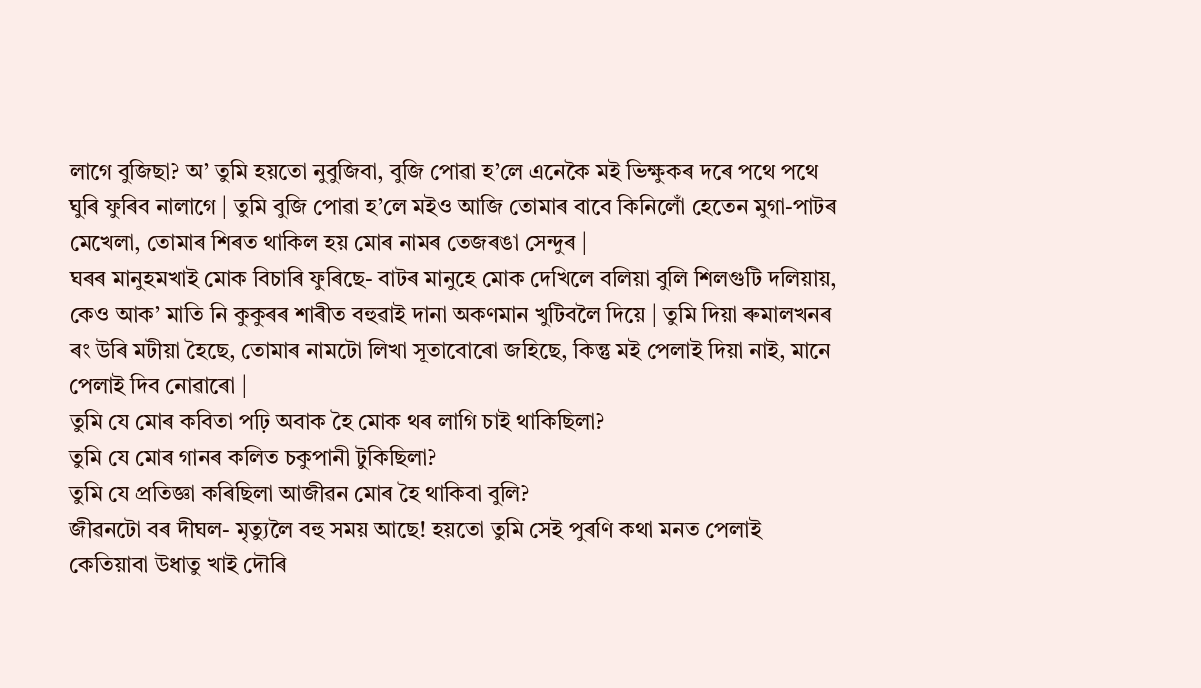লাগে বুজিছা? অ’ তুমি হয়তো নুবুজিবা, বুজি পোৱা হ’লে এনেকৈ মই ভিক্ষুকৰ দৰে পথে পথে ঘুৰি ফুৰিব নালাগে | তুমি বুজি পোৱা হ’লে মইও আজি তোমাৰ বাবে কিনিলোঁ হেতেন মুগা-পাটৰ মেখেলা, তোমাৰ শিৰত থাকিল হয় মোৰ নামৰ তেজৰঙা সেন্দুৰ |
ঘৰৰ মানুহমখাই মোক বিচাৰি ফুৰিছে- বাটৰ মানুহে মোক দেখিলে বলিয়া বুলি শিলগুটি দলিয়ায়, কেও আক’ মাতি নি কুকুৰৰ শাৰীত বহুৱাই দানা অকণমান খুটিবলৈ দিয়ে | তুমি দিয়া ৰুমালখনৰ ৰং উৰি মটীয়া হৈছে, তোমাৰ নামটো লিখা সূতাবোৰো জহিছে, কিন্তু মই পেলাই দিয়া নাই, মানে পেলাই দিব নোৱাৰো |
তুমি যে মোৰ কবিতা পঢ়ি অবাক হৈ মোক থৰ লাগি চাই থাকিছিলা?
তুমি যে মোৰ গানৰ কলিত চকুপানী টুকিছিলা?
তুমি যে প্ৰতিজ্ঞা কৰিছিলা আজীৱন মোৰ হৈ থাকিবা বুলি?
জীৱনটো বৰ দীঘল- মৃত্যুলৈ বহু সময় আছে! হয়তো তুমি সেই পুৰণি কথা মনত পেলাই কেতিয়াবা উধাতু খাই দৌৰি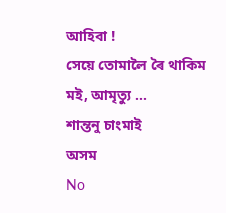আহিবা !
সেয়ে তোমালৈ ৰৈ থাকিম মই, আমৃত্যু ...
শান্তনু চাংমাই
অসম
No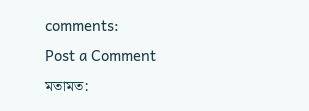comments:
Post a Comment
মতামত: